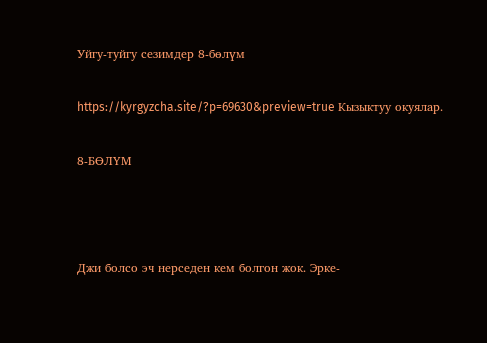Уйгу-туйгу сезимдер 8-бөлүм

https://kyrgyzcha.site/?p=69630&preview=true Кызыктуу окуялар.

8-БӨЛҮМ



Джи болсо эч нерседен кем болгон жок. Эрке-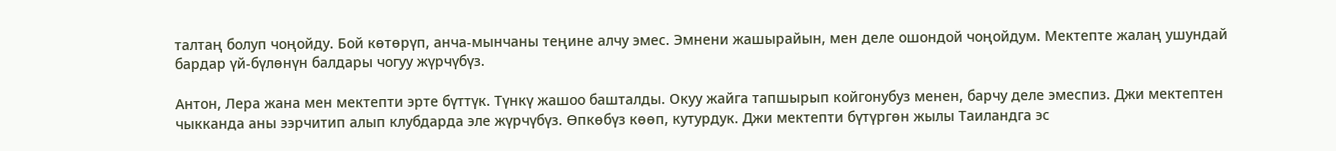талтаң болуп чоңойду. Бой көтөрүп, анча-мынчаны теңине алчу эмес. Эмнени жашырайын, мен деле ошондой чоңойдум. Мектепте жалаң ушундай бардар үй-бүлөнүн балдары чогуу жүрчүбүз.

Антон, Лера жана мен мектепти эрте бүттүк. Түнкү жашоо башталды. Окуу жайга тапшырып койгонубуз менен, барчу деле эмеспиз. Джи мектептен чыкканда аны ээрчитип алып клубдарда эле жүрчүбүз. Өпкөбүз көөп, кутурдук. Джи мектепти бүтүргөн жылы Таиландга эс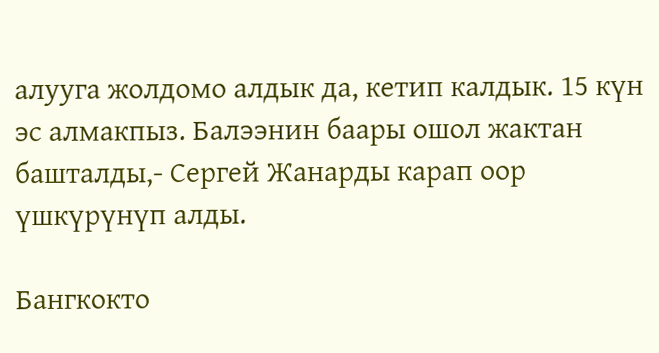алууга жолдомо алдык да, кетип калдык. 15 күн эс алмакпыз. Балээнин баары ошол жактан башталды,- Сергей Жанарды карап оор үшкүрүнүп алды.

Бангкокто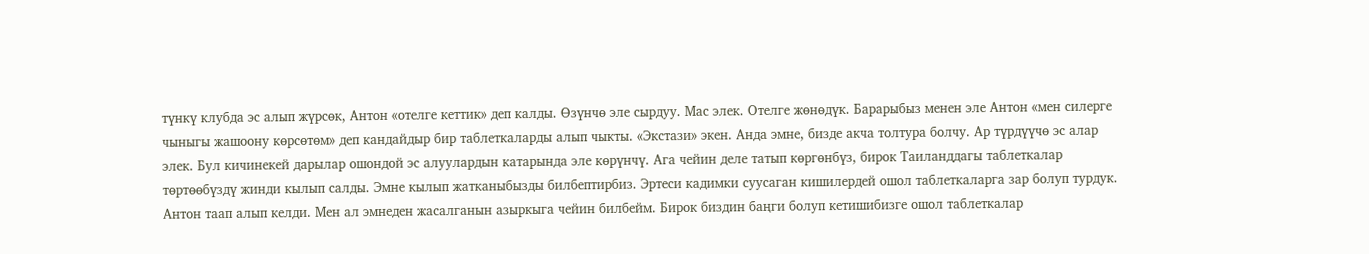түнкү клубда эс алып жүрсөк, Антон «отелге кеттик» деп калды. Өзүнчө эле сырдуу. Мас элек. Отелге жөнөдүк. Барарыбыз менен эле Антон «мен силерге чыныгы жашоону көрсөтөм» деп кандайдыр бир таблеткаларды алып чыкты. «Экстази» экен. Анда эмне, бизде акча толтура болчу. Ар түрдүүчө эс алар элек. Бул кичинекей дарылар ошондой эс алуулардын катарында эле көрүнчү. Ага чейин деле татып көргөнбүз, бирок Таиланддагы таблеткалар төртөөбүздү жинди кылып салды. Эмне кылып жатканыбызды билбептирбиз. Эртеси кадимки суусаган кишилердей ошол таблеткаларга зар болуп турдук. Антон таап алып келди. Мен ал эмнеден жасалганын азыркыга чейин билбейм. Бирок биздин баңги болуп кетишибизге ошол таблеткалар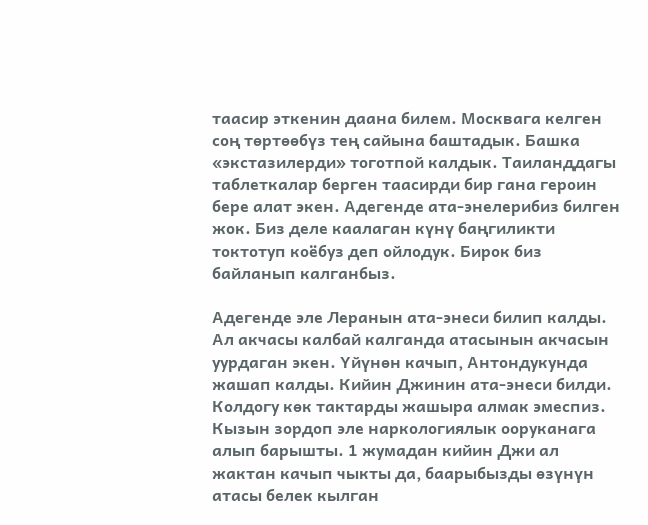таасир эткенин даана билем. Москвага келген соң төртөөбүз тең сайына баштадык. Башка «экстазилерди» тоготпой калдык. Таиланддагы таблеткалар берген таасирди бир гана героин бере алат экен. Адегенде ата-энелерибиз билген жок. Биз деле каалаган күнү баңгиликти токтотуп коёбуз деп ойлодук. Бирок биз байланып калганбыз.

Адегенде эле Леранын ата-энеси билип калды. Ал акчасы калбай калганда атасынын акчасын уурдаган экен. Үйүнөн качып, Антондукунда жашап калды. Кийин Джинин ата-энеси билди. Колдогу көк тактарды жашыра алмак эмеспиз. Кызын зордоп эле наркологиялык ооруканага алып барышты. 1 жумадан кийин Джи ал жактан качып чыкты да, баарыбызды өзүнүн атасы белек кылган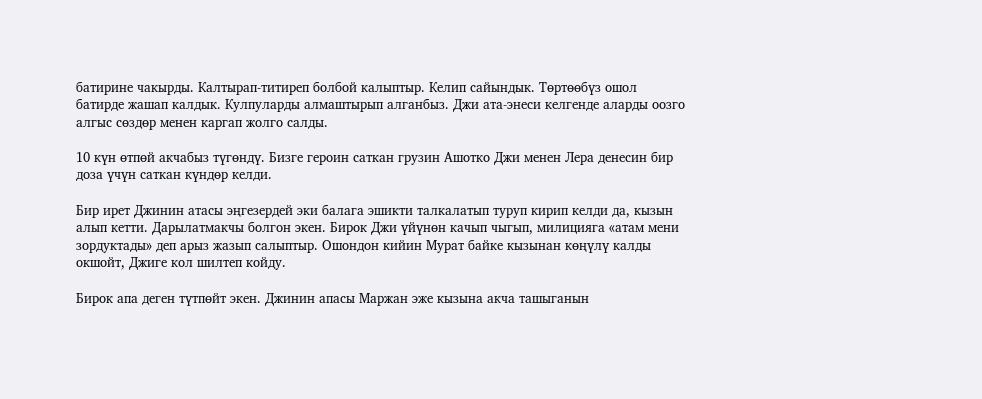батирине чакырды. Калтырап-титиреп болбой калыптыр. Келип сайындык. Төртөөбүз ошол батирде жашап калдык. Кулпуларды алмаштырып алганбыз. Джи ата-энеси келгенде аларды оозго алгыс сөздөр менен каргап жолго салды.

10 күн өтпөй акчабыз түгөндү. Бизге героин саткан грузин Ашотко Джи менен Лера денесин бир доза үчүн саткан күндөр келди.

Бир ирет Джинин атасы эңгезердей эки балага эшикти талкалатып туруп кирип келди да, кызын алып кетти. Дарылатмакчы болгон экен. Бирок Джи үйүнөн качып чыгып, милицияга «атам мени зордуктады» деп арыз жазып салыптыр. Ошондон кийин Мурат байке кызынан көңүлү калды окшойт, Джиге кол шилтеп койду.

Бирок апа деген түтпөйт экен. Джинин апасы Маржан эже кызына акча ташыганын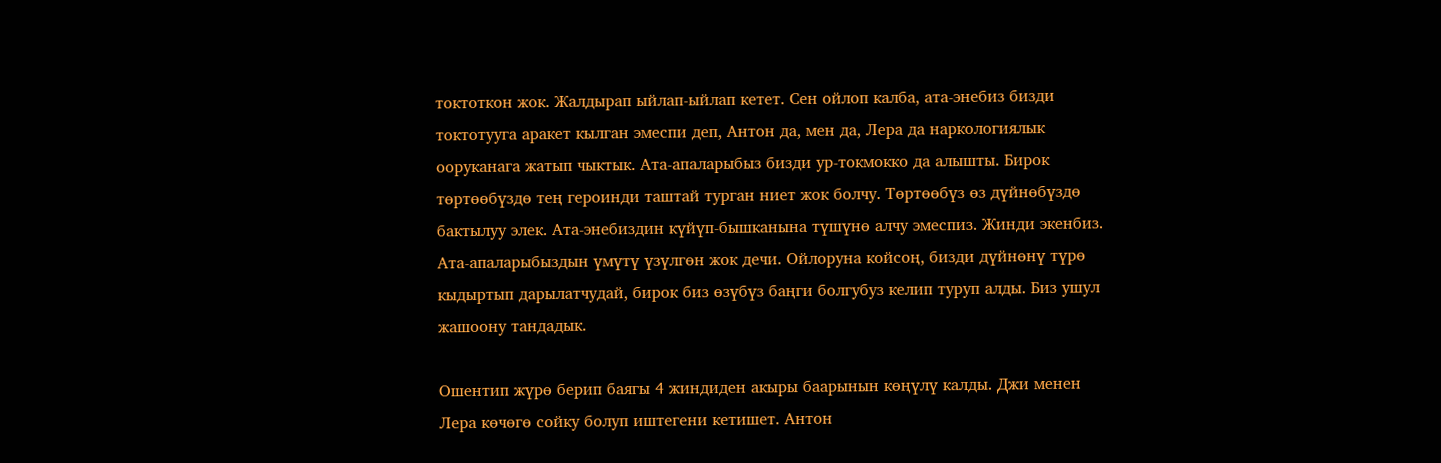токтоткон жок. Жалдырап ыйлап-ыйлап кетет. Сен ойлоп калба, ата-энебиз бизди токтотууга аракет кылган эмеспи деп, Антон да, мен да, Лера да наркологиялык ооруканага жатып чыктык. Ата-апаларыбыз бизди ур-токмокко да алышты. Бирок төртөөбүздө тең героинди таштай турган ниет жок болчу. Төртөөбүз өз дүйнөбүздө бактылуу элек. Ата-энебиздин күйүп-бышканына түшүнө алчу эмеспиз. Жинди экенбиз. Ата-апаларыбыздын үмүтү үзүлгөн жок дечи. Ойлоруна койсоң, бизди дүйнөнү түрө кыдыртып дарылатчудай, бирок биз өзүбүз баңги болгубуз келип туруп алды. Биз ушул жашоону тандадык.

Ошентип жүрө берип баягы 4 жиндиден акыры баарынын көңүлү калды. Джи менен Лера көчөгө сойку болуп иштегени кетишет. Антон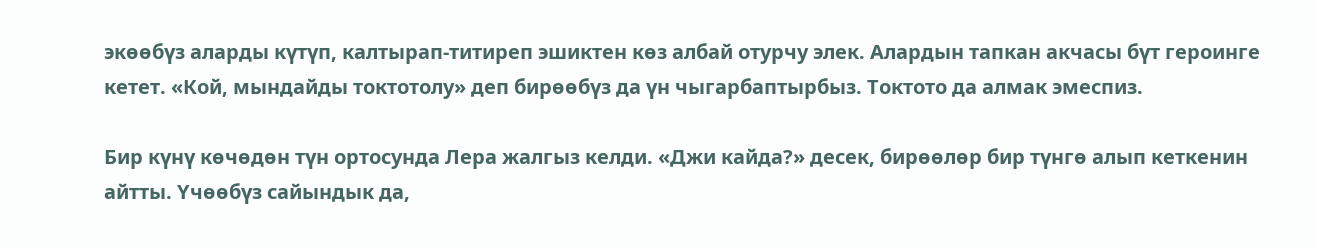экөөбүз аларды күтүп, калтырап-титиреп эшиктен көз албай отурчу элек. Алардын тапкан акчасы бүт героинге кетет. «Кой, мындайды токтотолу» деп бирөөбүз да үн чыгарбаптырбыз. Токтото да алмак эмеспиз.

Бир күнү көчөдөн түн ортосунда Лера жалгыз келди. «Джи кайда?» десек, бирөөлөр бир түнгө алып кеткенин айтты. Үчөөбүз сайындык да,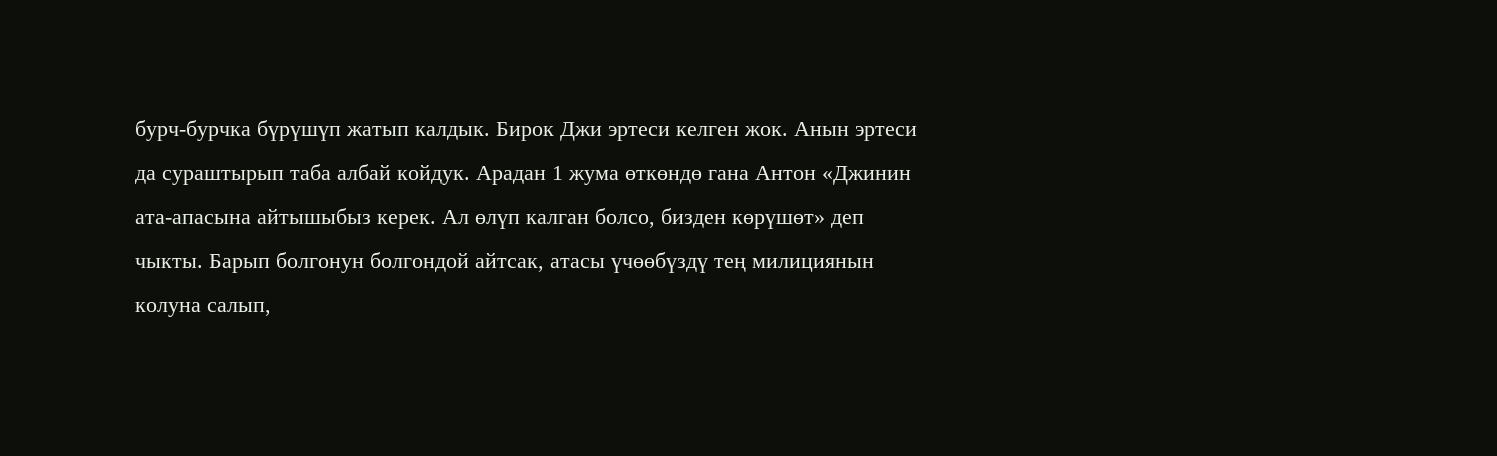бурч-бурчка бүрүшүп жатып калдык. Бирок Джи эртеси келген жок. Анын эртеси да сураштырып таба албай койдук. Арадан 1 жума өткөндө гана Антон «Джинин ата-апасына айтышыбыз керек. Ал өлүп калган болсо, бизден көрүшөт» деп чыкты. Барып болгонун болгондой айтсак, атасы үчөөбүздү тең милициянын колуна салып,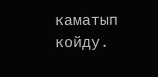каматып койду.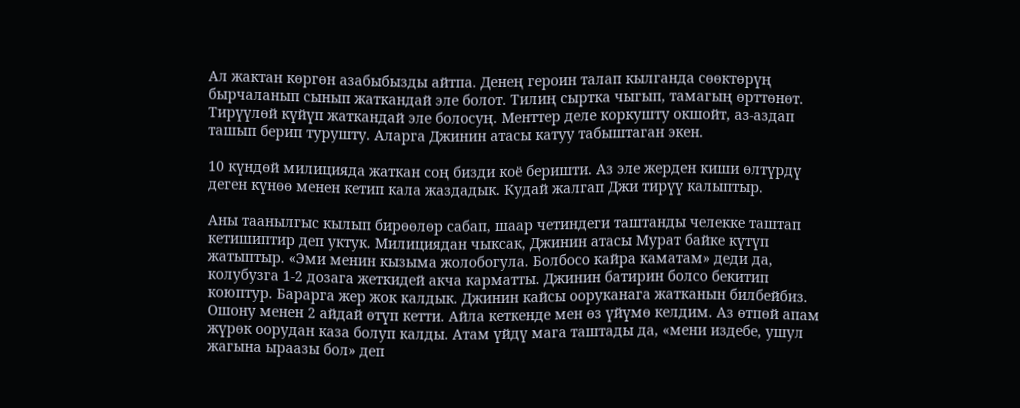Ал жактан көргөн азабыбызды айтпа. Денең героин талап кылганда сөөктөрүң бырчаланып сынып жаткандай эле болот. Тилиң сыртка чыгып, тамагың өрттөнөт. Тирүүлөй күйүп жаткандай эле болосуң. Менттер деле коркушту окшойт, аз-аздап ташып берип турушту. Аларга Джинин атасы катуу табыштаган экен.

10 күндөй милицияда жаткан соң бизди коё беришти. Аз эле жерден киши өлтүрдү деген күнөө менен кетип кала жаздадык. Кудай жалгап Джи тирүү калыптыр.

Аны таанылгыс кылып бирөөлөр сабап, шаар четиндеги таштанды челекке таштап кетишиптир деп уктук. Милициядан чыксак, Джинин атасы Мурат байке күтүп жатыптыр. «Эми менин кызыма жолобогула. Болбосо кайра каматам» деди да, колубузга 1-2 дозага жеткидей акча карматты. Джинин батирин болсо бекитип коюптур. Барарга жер жок калдык. Джинин кайсы ооруканага жатканын билбейбиз. Ошону менен 2 айдай өтүп кетти. Айла кеткенде мен өз үйүмө келдим. Аз өтпөй апам жүрөк оорудан каза болуп калды. Атам үйдү мага таштады да, «мени издебе, ушул жагына ыраазы бол» деп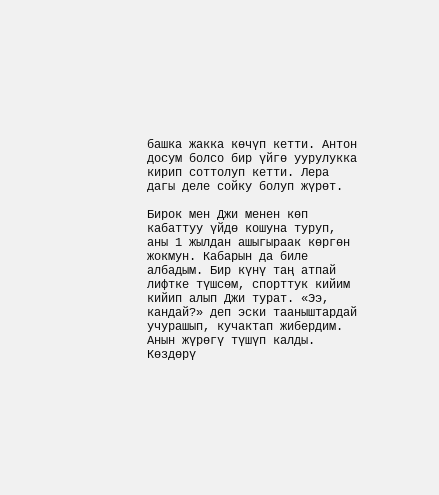башка жакка көчүп кетти. Антон досум болсо бир үйгө уурулукка кирип соттолуп кетти. Лера дагы деле сойку болуп жүрөт.

Бирок мен Джи менен көп кабаттуу үйдө кошуна туруп, аны 1 жылдан ашыгыраак көргөн жокмун. Кабарын да биле албадым. Бир күнү таң атпай лифтке түшсөм, спорттук кийим кийип алып Джи турат. «Ээ, кандай?» деп эски тааныштардай учурашып, кучактап жибердим. Анын жүрөгү түшүп калды. Көздөрү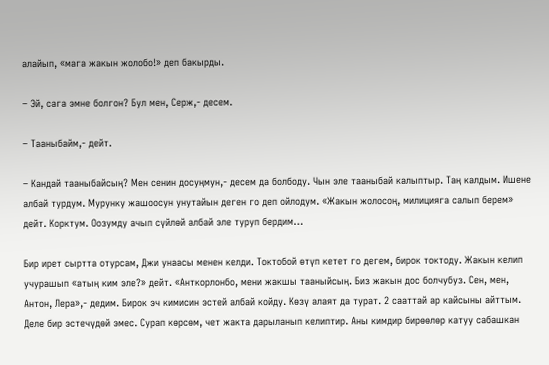алайып, «мага жакын жолобо!» деп бакырды.

– Эй, сага эмне болгон? Бул мен, Серж,- десем.

– Тааныбайм,- дейт.

– Кандай тааныбайсың? Мен сенин досуңмун,- десем да болбоду. Чын эле тааныбай калыптыр. Таң калдым. Ишене албай турдум. Мурунку жашоосун унутайын деген го деп ойлодум. «Жакын жолосоң, милицияга салып берем» дейт. Корктум. Оозумду ачып сүйлөй албай эле туруп бердим…

Бир ирет сыртта отурсам, Джи унаасы менен келди. Токтобой өтүп кетет го дегем, бирок токтоду. Жакын келип учурашып «атың ким эле?» дейт. «Анткорлонбо, мени жакшы тааныйсың. Биз жакын дос болчубуз. Сен, мен, Антон, Лера»,- дедим. Бирок эч кимисин эстей албай койду. Көзү алаят да турат. 2 сааттай ар кайсыны айттым. Деле бир эстечүдөй эмес. Сурап көрсөм, чет жакта дарыланып келиптир. Аны кимдир бирөөлөр катуу сабашкан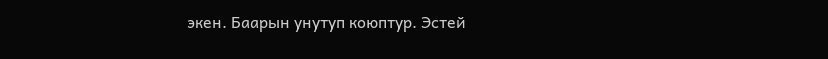экен. Баарын унутуп коюптур. Эстей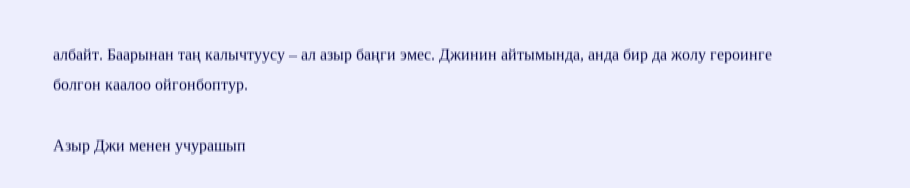албайт. Баарынан таң калычтуусу – ал азыр баңги эмес. Джинин айтымында, анда бир да жолу героинге болгон каалоо ойгонбоптур.

Азыр Джи менен учурашып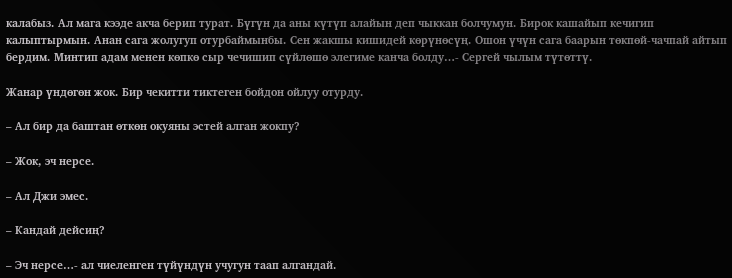калабыз. Ал мага кээде акча берип турат. Бүгүн да аны күтүп алайын деп чыккан болчумун. Бирок кашайып кечигип калыптырмын. Анан сага жолугуп отурбаймынбы. Сен жакшы кишидей көрүнөсүң. Ошон үчүн сага баарын төкпөй-чачпай айтып бердим. Минтип адам менен көпкө сыр чечишип сүйлөшө элегиме канча болду…- Сергей чылым түтөттү.

Жанар үндөгөн жок. Бир чекитти тиктеген бойдон ойлуу отурду.

– Ал бир да баштан өткөн окуяны эстей алган жокпу?

– Жок, эч нерсе.

– Ал Джи эмес.

– Кандай дейсиң?

– Эч нерсе…- ал чиеленген түйүндүн учугун таап алгандай.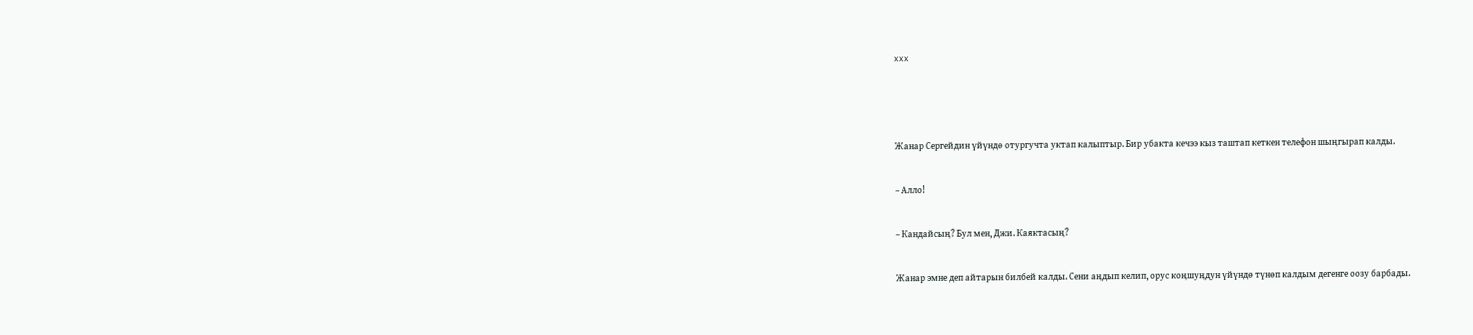xxx



Жанар Сергейдин үйүндө отургучта уктап калыптыр. Бир убакта кечээ кыз таштап кеткен телефон шыңгырап калды.

– Алло!

– Кандайсың? Бул мен, Джи. Каяктасың?

Жанар эмне деп айтарын билбей калды. Сени аңдып келип, орус коңшуңдун үйүндө түнөп калдым дегенге оозу барбады.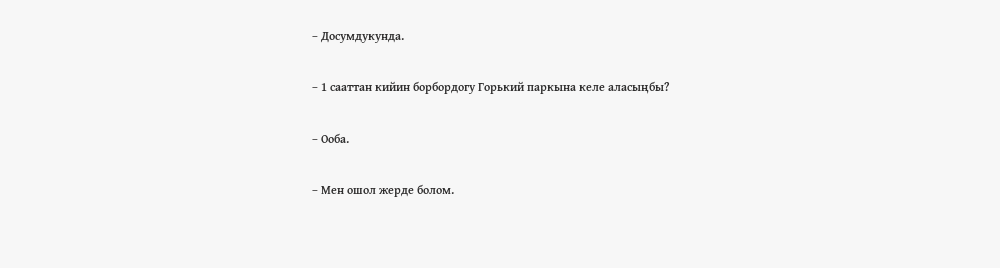– Досумдукунда.

– 1 сааттан кийин борбордогу Горький паркына келе аласыңбы?

– Ооба.

– Мен ошол жерде болом.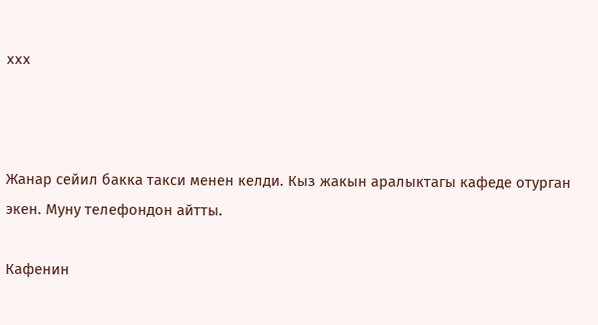xxx



Жанар сейил бакка такси менен келди. Кыз жакын аралыктагы кафеде отурган экен. Муну телефондон айтты.

Кафенин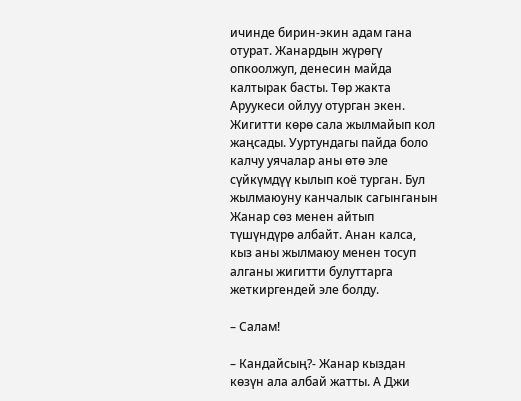ичинде бирин-экин адам гана отурат. Жанардын жүрөгү опкоолжуп, денесин майда калтырак басты. Төр жакта Аруукеси ойлуу отурган экен. Жигитти көрө сала жылмайып кол жаңсады. Ууртундагы пайда боло калчу уячалар аны өтө эле сүйкүмдүү кылып коё турган. Бул жылмаюуну канчалык сагынганын Жанар сөз менен айтып түшүндүрө албайт. Анан калса, кыз аны жылмаюу менен тосуп алганы жигитти булуттарга жеткиргендей эле болду.

– Салам!

– Кандайсың?- Жанар кыздан көзүн ала албай жатты. А Джи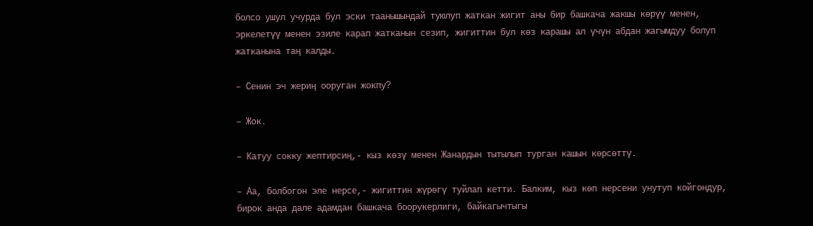болсо ушул учурда бул эски таанышындай туюлуп жаткан жигит аны бир башкача жакшы көрүү менен, эркелетүү менен эзиле карап жатканын сезип, жигиттин бул көз карашы ал үчүн абдан жагымдуу болуп жатканына таң калды.

– Сенин эч жериң ооруган жокпу?

– Жок.

– Катуу сокку жептирсиң,- кыз көзү менен Жанардын тытылып турган кашын көрсөттү.

– Аа, болбогон эле нерсе,- жигиттин жүрөгү туйлап кетти. Балким, кыз көп нерсени унутуп койгондур, бирок анда дале адамдан башкача боорукерлиги, байкагычтыгы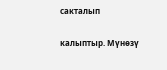сакталып

калыптыр. Мүнөзү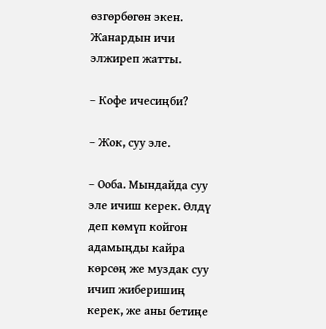өзгөрбөгөн экен. Жанардын ичи элжиреп жатты.

– Кофе ичесиңби?

– Жок, суу эле.

– Ооба. Мындайда суу эле ичиш керек. Өлдү деп көмүп койгон адамыңды кайра көрсөң же муздак суу ичип жиберишиң керек, же аны бетиңе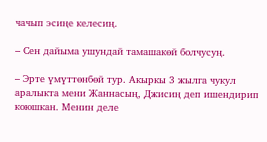чачып эсиңе келесиң.

– Сен дайыма ушундай тамашакөй болчусуң.

– Эрте үмүттөнбөй тур. Акыркы 3 жылга чукул аралыкта мени Жаннасың, Джисиң деп ишендирип коюшкан. Менин деле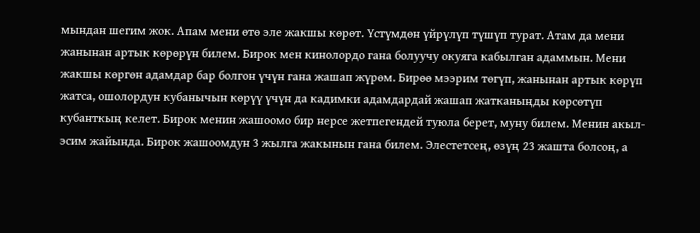мындан шегим жок. Апам мени өтө эле жакшы көрөт. Үстүмдөн үйрүлүп түшүп турат. Атам да мени жанынан артык көрөрүн билем. Бирок мен кинолордо гана болуучу окуяга кабылган адаммын. Мени жакшы көргөн адамдар бар болгон үчүн гана жашап жүрөм. Бирөө мээрим төгүп, жанынан артык көрүп жатса, ошолордун кубанычын көрүү үчүн да кадимки адамдардай жашап жатканыңды көрсөтүп кубанткың келет. Бирок менин жашоомо бир нерсе жетпегендей туюла берет, муну билем. Менин акыл-эсим жайында. Бирок жашоомдун 3 жылга жакынын гана билем. Элестетсең, өзүң 23 жашта болсоң, а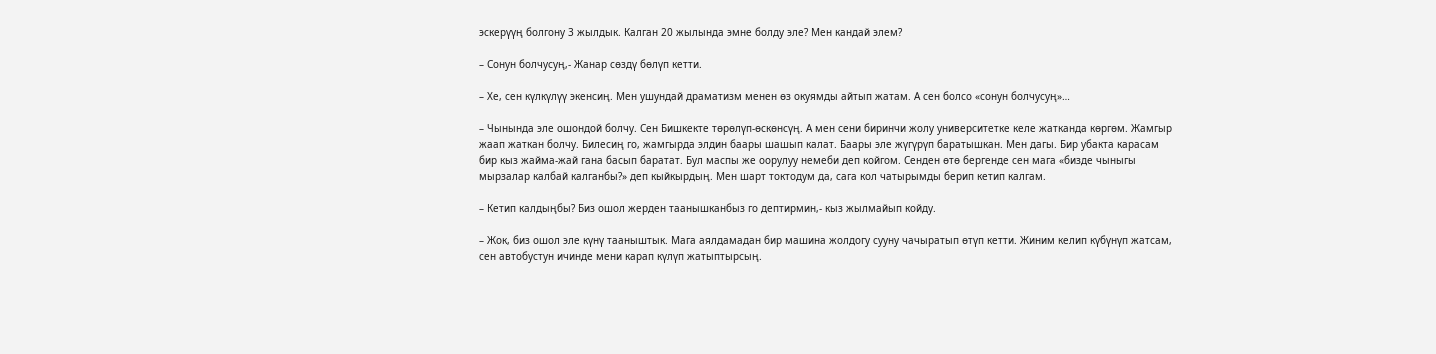эскерүүң болгону 3 жылдык. Калган 20 жылында эмне болду эле? Мен кандай элем?

– Сонун болчусуң,- Жанар сөздү бөлүп кетти.

– Хе, сен күлкүлүү экенсиң. Мен ушундай драматизм менен өз окуямды айтып жатам. А сен болсо «сонун болчусуң»…

– Чынында эле ошондой болчу. Сен Бишкекте төрөлүп-өскөнсүң. А мен сени биринчи жолу университетке келе жатканда көргөм. Жамгыр жаап жаткан болчу. Билесиң го, жамгырда элдин баары шашып калат. Баары эле жүгүрүп баратышкан. Мен дагы. Бир убакта карасам бир кыз жайма-жай гана басып баратат. Бул маспы же оорулуу немеби деп койгом. Сенден өтө бергенде сен мага «бизде чыныгы мырзалар калбай калганбы?» деп кыйкырдың. Мен шарт токтодум да, сага кол чатырымды берип кетип калгам.

– Кетип калдыңбы? Биз ошол жерден таанышканбыз го дептирмин,- кыз жылмайып койду.

– Жок, биз ошол эле күнү тааныштык. Мага аялдамадан бир машина жолдогу сууну чачыратып өтүп кетти. Жиним келип күбүнүп жатсам, сен автобустун ичинде мени карап күлүп жатыптырсың.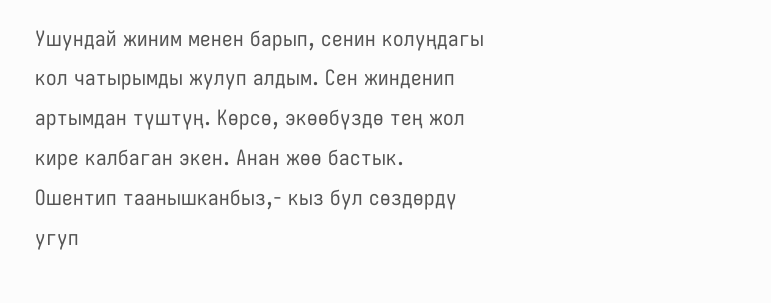Ушундай жиним менен барып, сенин колуңдагы кол чатырымды жулуп алдым. Сен жинденип артымдан түштүң. Көрсө, экөөбүздө тең жол кире калбаган экен. Анан жөө бастык. Ошентип таанышканбыз,- кыз бул сөздөрдү угуп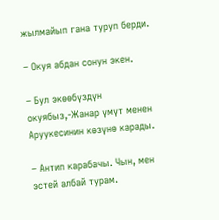жылмайып гана туруп берди.

– Окуя абдан сонун экен.

– Бул экөөбүздүн окуябыз,-Жанар үмүт менен Аруукесинин көзүнө карады.

– Антип карабачы. Чын, мен эстей албай турам.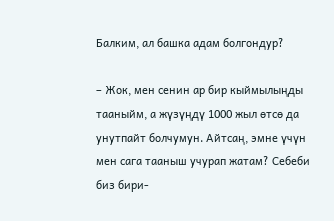Балким, ал башка адам болгондур?

– Жок, мен сенин ар бир кыймылыңды тааныйм, а жүзүңдү 1000 жыл өтсө да унутпайт болчумун. Айтсаң, эмне үчүн мен сага тааныш учурап жатам? Себеби биз бири-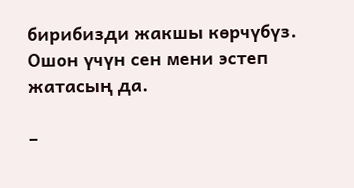бирибизди жакшы көрчүбүз. Ошон үчүн сен мени эстеп жатасың да.

–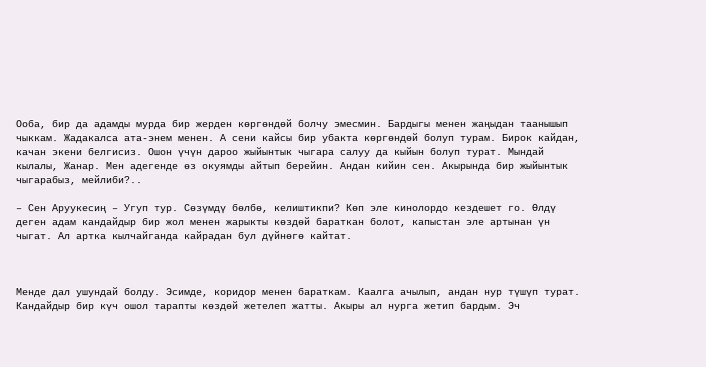Ооба, бир да адамды мурда бир жерден көргөндөй болчу эмесмин. Бардыгы менен жаңыдан таанышып чыккам. Жадакалса ата-энем менен. А сени кайсы бир убакта көргөндөй болуп турам. Бирок кайдан, качан экени белгисиз. Ошон үчүн дароо жыйынтык чыгара салуу да кыйын болуп турат. Мындай кылалы, Жанар. Мен адегенде өз окуямды айтып берейин. Андан кийин сен. Акырында бир жыйынтык чыгарабыз, мейлиби?..

– Сен Аруукесиң – Угуп тур. Сөзүмдү бөлбө, келиштикпи? Көп эле кинолордо кездешет го. Өлдү деген адам кандайдыр бир жол менен жарыкты көздөй бараткан болот, капыстан эле артынан үн чыгат. Ал артка кылчайганда кайрадан бул дүйнөгө кайтат.



Менде дал ушундай болду. Эсимде, коридор менен бараткам. Каалга ачылып, андан нур түшүп турат. Кандайдыр бир күч ошол тарапты көздөй жетелеп жатты. Акыры ал нурга жетип бардым. Эч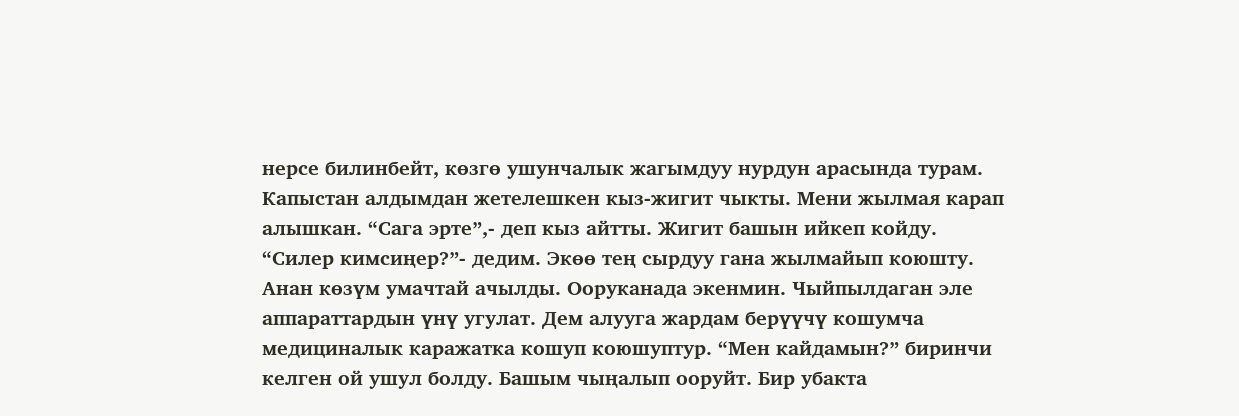нерсе билинбейт, көзгө ушунчалык жагымдуу нурдун арасында турам. Капыстан алдымдан жетелешкен кыз-жигит чыкты. Мени жылмая карап алышкан. “Сага эрте”,- деп кыз айтты. Жигит башын ийкеп койду. “Силер кимсиңер?”- дедим. Экөө тең сырдуу гана жылмайып коюшту. Анан көзүм умачтай ачылды. Ооруканада экенмин. Чыйпылдаган эле аппараттардын үнү угулат. Дем алууга жардам берүүчү кошумча медициналык каражатка кошуп коюшуптур. “Мен кайдамын?” биринчи келген ой ушул болду. Башым чыңалып ооруйт. Бир убакта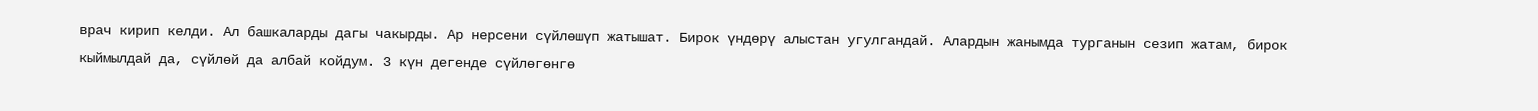врач кирип келди. Ал башкаларды дагы чакырды. Ар нерсени сүйлөшүп жатышат. Бирок үндөрү алыстан угулгандай. Алардын жанымда турганын сезип жатам, бирок кыймылдай да, сүйлөй да албай койдум. 3 күн дегенде сүйлөгөнгө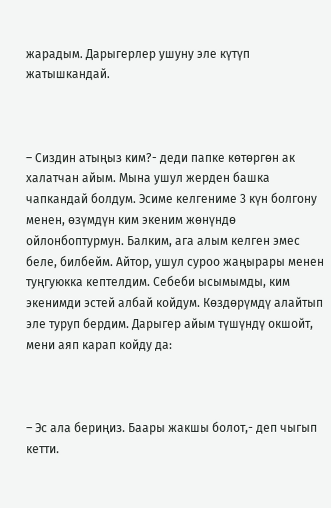жарадым. Дарыгерлер ушуну эле күтүп жатышкандай.



– Сиздин атыңыз ким?- деди папке көтөргөн ак халатчан айым. Мына ушул жерден башка чапкандай болдум. Эсиме келгениме 3 күн болгону менен, өзүмдүн ким экеним жөнүндө ойлонбоптурмун. Балким, ага алым келген эмес беле, билбейм. Айтор, ушул суроо жаңырары менен туңгуюкка кептелдим. Себеби ысымымды, ким экенимди эстей албай койдум. Көздөрүмдү алайтып эле туруп бердим. Дарыгер айым түшүндү окшойт, мени аяп карап койду да:



– Эс ала бериңиз. Баары жакшы болот,- деп чыгып кетти.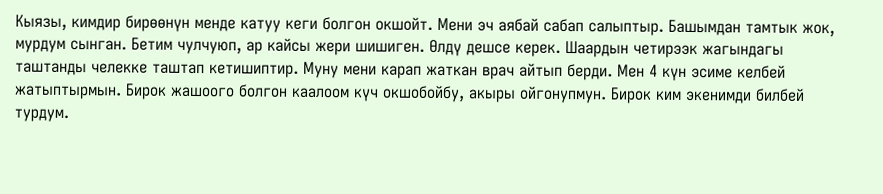Кыязы, кимдир бирөөнүн менде катуу кеги болгон окшойт. Мени эч аябай сабап салыптыр. Башымдан тамтык жок, мурдум сынган. Бетим чулчуюп, ар кайсы жери шишиген. Өлдү дешсе керек. Шаардын четирээк жагындагы таштанды челекке таштап кетишиптир. Муну мени карап жаткан врач айтып берди. Мен 4 күн эсиме келбей жатыптырмын. Бирок жашоого болгон каалоом күч окшобойбу, акыры ойгонупмун. Бирок ким экенимди билбей турдум.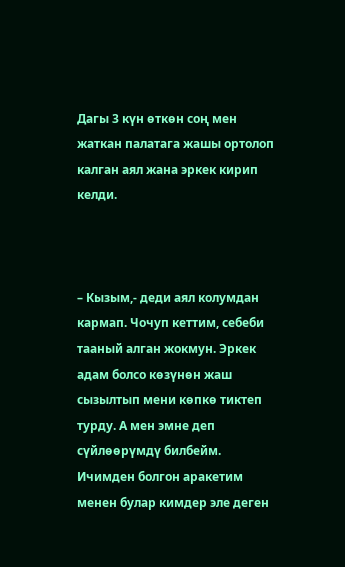Дагы 3 күн өткөн соң мен жаткан палатага жашы ортолоп калган аял жана эркек кирип келди.



– Кызым,- деди аял колумдан кармап. Чочуп кеттим, себеби тааный алган жокмун. Эркек адам болсо көзүнөн жаш сызылтып мени көпкө тиктеп турду. А мен эмне деп сүйлөөрүмдү билбейм. Ичимден болгон аракетим менен булар кимдер эле деген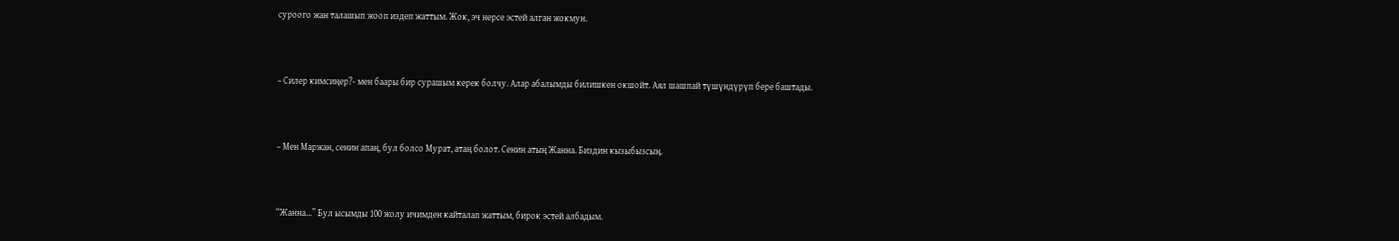суроого жан талашып жооп издеп жаттым. Жок, эч нерсе эстей алган жокмун.



– Силер кимсиңер?- мен баары бир сурашым керек болчу. Алар абалымды билишкен окшойт. Аял шашпай түшүндүрүп бере баштады.



– Мен Маржан, сенин апаң, бул болсо Мурат, атаң болот. Сенин атың Жанна. Биздин кызыбызсың.



“Жанна…” Бул ысымды 100 жолу ичимден кайталап жаттым, бирок эстей албадым.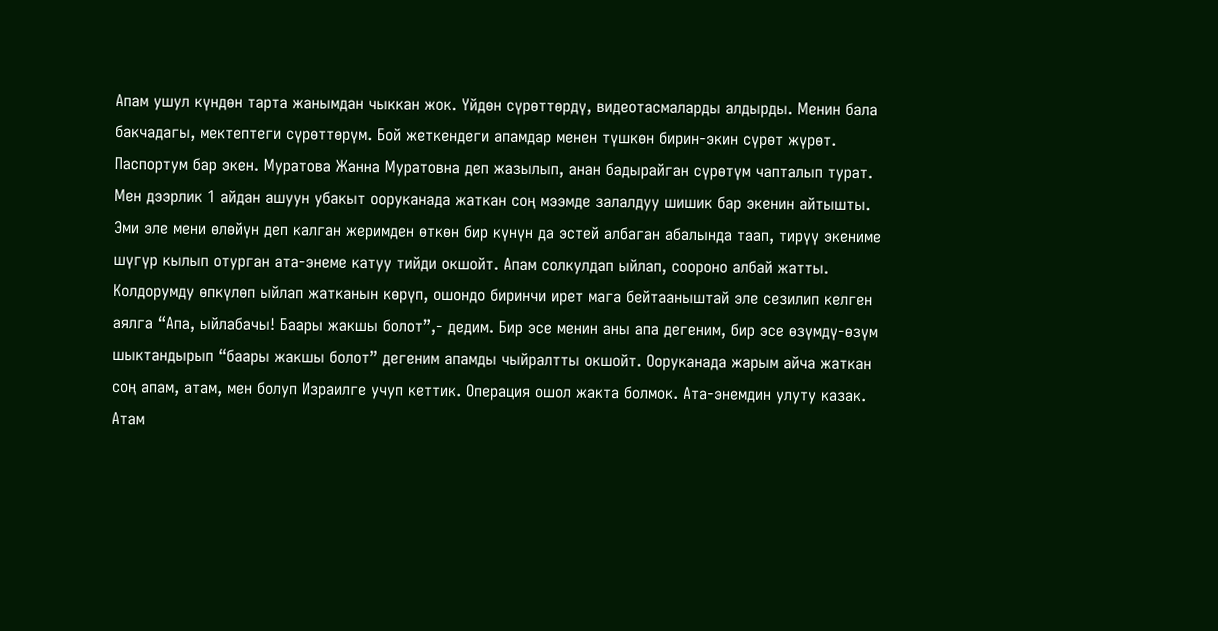Апам ушул күндөн тарта жанымдан чыккан жок. Үйдөн сүрөттөрдү, видеотасмаларды алдырды. Менин бала бакчадагы, мектептеги сүрөттөрүм. Бой жеткендеги апамдар менен түшкөн бирин-экин сүрөт жүрөт. Паспортум бар экен. Муратова Жанна Муратовна деп жазылып, анан бадырайган сүрөтүм чапталып турат. Мен дээрлик 1 айдан ашуун убакыт ооруканада жаткан соң мээмде залалдуу шишик бар экенин айтышты. Эми эле мени өлөйүн деп калган жеримден өткөн бир күнүн да эстей албаган абалында таап, тирүү экениме шүгүр кылып отурган ата-энеме катуу тийди окшойт. Апам солкулдап ыйлап, соороно албай жатты. Колдорумду өпкүлөп ыйлап жатканын көрүп, ошондо биринчи ирет мага бейтааныштай эле сезилип келген аялга “Апа, ыйлабачы! Баары жакшы болот”,- дедим. Бир эсе менин аны апа дегеним, бир эсе өзүмдү-өзүм шыктандырып “баары жакшы болот” дегеним апамды чыйралтты окшойт. Ооруканада жарым айча жаткан соң апам, атам, мен болуп Израилге учуп кеттик. Операция ошол жакта болмок. Ата-энемдин улуту казак. Атам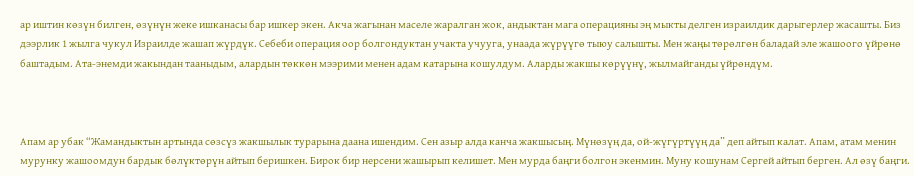ар иштин көзүн билген, өзүнүн жеке ишканасы бар ишкер экен. Акча жагынан маселе жаралган жок, андыктан мага операцияны эң мыкты делген израилдик дарыгерлер жасашты. Биз дээрлик 1 жылга чукул Израилде жашап жүрдүк. Себеби операция оор болгондуктан учакта учууга, унаада жүрүүгө тыюу салышты. Мен жаңы төрөлгөн баладай эле жашоого үйрөнө баштадым. Ата-энемди жакындан тааныдым, алардын төккөн мээрими менен адам катарына кошулдум. Аларды жакшы көрүүнү, жылмайганды үйрөндүм.



Апам ар убак “Жамандыктын артында сөзсүз жакшылык турарына даана ишендим. Сен азыр алда канча жакшысың. Мүнөзүң да, ой-жүгүртүүң да” деп айтып калат. Апам, атам менин мурунку жашоомдун бардык бөлүктөрүн айтып беришкен. Бирок бир нерсени жашырып келишет. Мен мурда баңги болгон экенмин. Муну кошунам Сергей айтып берген. Ал өзү баңги.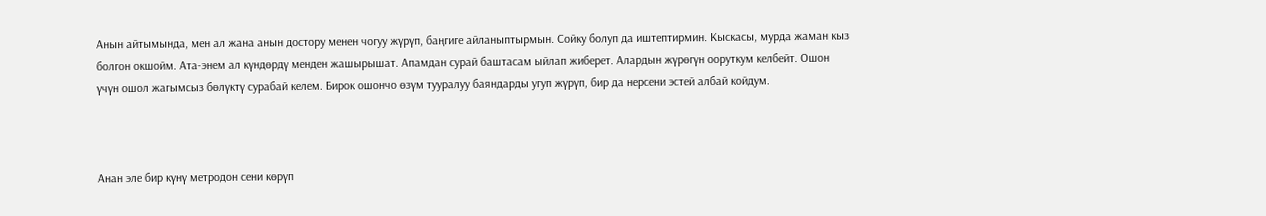Анын айтымында, мен ал жана анын достору менен чогуу жүрүп, баңгиге айланыптырмын. Сойку болуп да иштептирмин. Кыскасы, мурда жаман кыз болгон окшойм. Ата-энем ал күндөрдү менден жашырышат. Апамдан сурай баштасам ыйлап жиберет. Алардын жүрөгүн ооруткум келбейт. Ошон үчүн ошол жагымсыз бөлүктү сурабай келем. Бирок ошончо өзүм тууралуу баяндарды угуп жүрүп, бир да нерсени эстей албай койдум.



Анан эле бир күнү метродон сени көрүп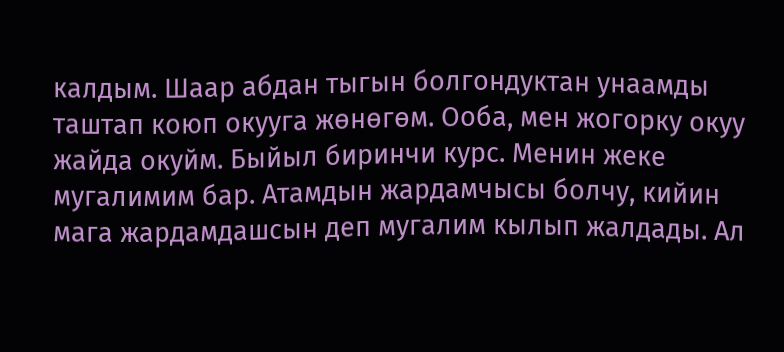калдым. Шаар абдан тыгын болгондуктан унаамды таштап коюп окууга жөнөгөм. Ооба, мен жогорку окуу жайда окуйм. Быйыл биринчи курс. Менин жеке мугалимим бар. Атамдын жардамчысы болчу, кийин мага жардамдашсын деп мугалим кылып жалдады. Ал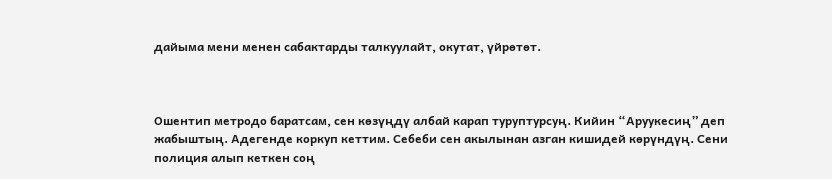дайыма мени менен сабактарды талкуулайт, окутат, үйрөтөт.



Ошентип метродо баратсам, сен көзүңдү албай карап туруптурсуң. Кийин “Аруукесиң” деп жабыштың. Адегенде коркуп кеттим. Себеби сен акылынан азган кишидей көрүндүң. Сени полиция алып кеткен соң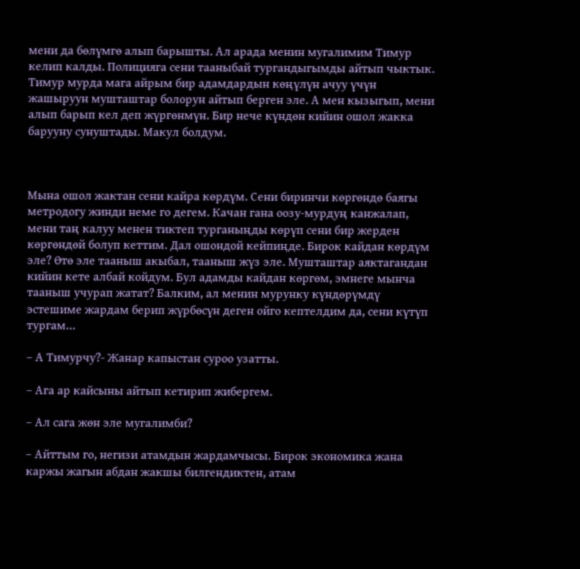мени да бөлүмгө алып барышты. Ал арада менин мугалимим Тимур келип калды. Полицияга сени тааныбай тургандыгымды айтып чыктык. Тимур мурда мага айрым бир адамдардын көңүлүн ачуу үчүн жашыруун мушташтар болорун айтып берген эле. А мен кызыгып, мени алып барып кел деп жүргөнмүн. Бир нече күндөн кийин ошол жакка барууну сунуштады. Макул болдум.



Мына ошол жактан сени кайра көрдүм. Сени биринчи көргөндө баягы метродогу жинди неме го дегем. Качан гана оозу-мурдуң канжалап, мени таң калуу менен тиктеп турганыңды көрүп сени бир жерден көргөндөй болуп кеттим. Дал ошондой кейпиңде. Бирок кайдан көрдүм эле? Өтө эле тааныш акыбал, тааныш жүз эле. Мушташтар аяктагандан кийин кете албай койдум. Бул адамды кайдан көргөм, эмнеге мынча тааныш учурап жатат? Балким, ал менин мурунку күндөрүмдү эстешиме жардам берип жүрбөсүн деген ойго кептелдим да, сени күтүп тургам…

– А Тимурчу?- Жанар капыстан суроо узатты.

– Ага ар кайсыны айтып кетирип жибергем.

– Ал сага жөн эле мугалимби?

– Айттым го, негизи атамдын жардамчысы. Бирок экономика жана каржы жагын абдан жакшы билгендиктен, атам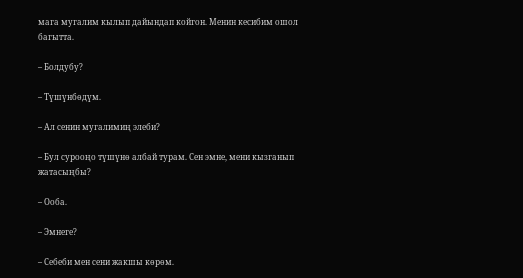мага мугалим кылып дайындап койгон. Менин кесибим ошол багытта.

– Болдубу?

– Түшүнбөдүм.

– Ал сенин мугалимиң элеби?

– Бул сурооңо түшүнө албай турам. Сен эмне, мени кызганып жатасыңбы?

– Ооба.

– Эмнеге?

– Себеби мен сени жакшы көрөм.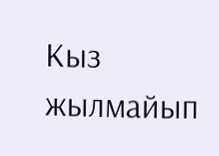Кыз жылмайып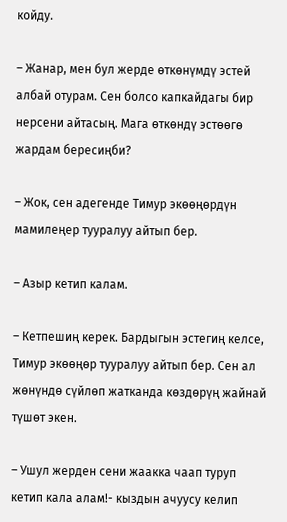койду.

– Жанар, мен бул жерде өткөнүмдү эстей албай отурам. Сен болсо капкайдагы бир нерсени айтасың. Мага өткөндү эстөөгө жардам бересиңби?

– Жок, сен адегенде Тимур экөөңөрдүн мамилеңер тууралуу айтып бер.

– Азыр кетип калам.

– Кетпешиң керек. Бардыгын эстегиң келсе, Тимур экөөңөр тууралуу айтып бер. Сен ал жөнүндө сүйлөп жатканда көздөрүң жайнай түшөт экен.

– Ушул жерден сени жаакка чаап туруп кетип кала алам!- кыздын ачуусу келип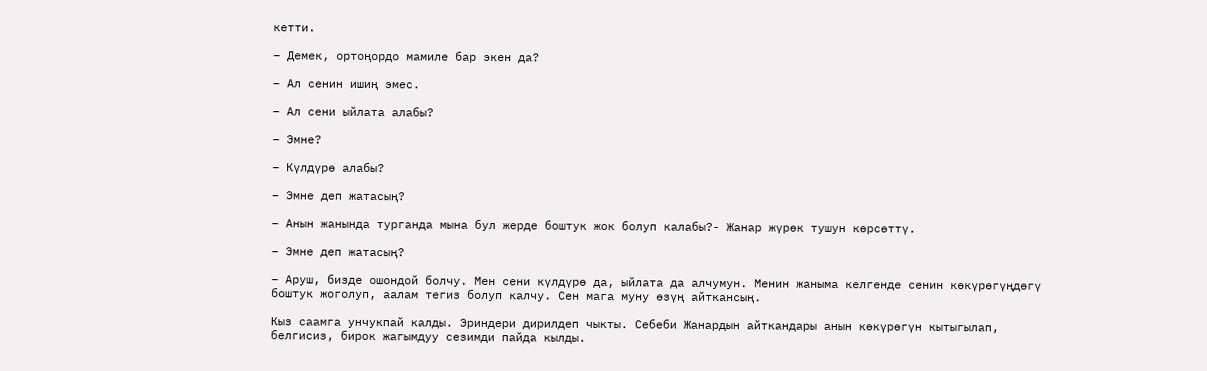кетти.

– Демек, ортоңордо мамиле бар экен да?

– Ал сенин ишиң эмес.

– Ал сени ыйлата алабы?

– Эмне?

– Күлдүрө алабы?

– Эмне деп жатасың?

– Анын жанында турганда мына бул жерде боштук жок болуп калабы?- Жанар жүрөк тушун көрсөттү.

– Эмне деп жатасың?

– Аруш, бизде ошондой болчу. Мен сени күлдүрө да, ыйлата да алчумун. Менин жаныма келгенде сенин көкүрөгүңдөгү боштук жоголуп, аалам тегиз болуп калчу. Сен мага муну өзүң айткансың.

Кыз саамга унчукпай калды. Эриндери дирилдеп чыкты. Себеби Жанардын айткандары анын көкүрөгүн кытыгылап, белгисиз, бирок жагымдуу сезимди пайда кылды.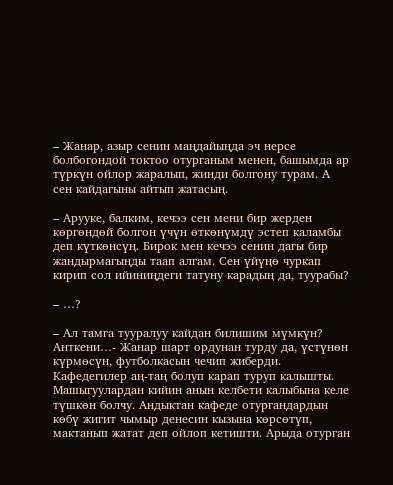– Жанар, азыр сенин маңдайыңда эч нерсе болбогондой токтоо отурганым менен, башымда ар түркүн ойлор жаралып, жинди болгону турам. А сен кайдагыны айтып жатасың.

– Арууке, балким, кечээ сен мени бир жерден көргөндөй болгон үчүн өткөнүмдү эстеп каламбы деп күткөнсүң. Бирок мен кечээ сенин дагы бир жандырмагыңды таап алгам. Сен үйүңө чуркап кирип сол ийиниңдеги татуну карадың да, туурабы?

– …?

– Ал тамга тууралуу кайдан билишим мүмкүн? Анткени…- Жанар шарт ордунан турду да, үстүнөн күрмөсүн, футболкасын чечип жиберди. Кафедегилер аң-таң болуп карап туруп калышты. Машыгуулардан кийин анын келбети калыбына келе түшкөн болчу. Андыктан кафеде отургандардын көбү жигит чымыр денесин кызына көрсөтүп, мактанып жатат деп ойлоп кетишти. Арыда отурган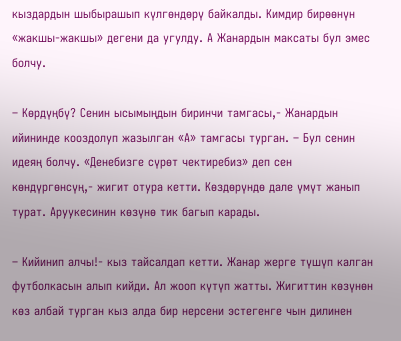кыздардын шыбырашып күлгөндөрү байкалды. Кимдир бирөөнүн «жакшы-жакшы» дегени да угулду. А Жанардын максаты бул эмес болчу.

– Көрдүңбү? Сенин ысымыңдын биринчи тамгасы,- Жанардын ийининде кооздолуп жазылган «А» тамгасы турган. – Бул сенин идеяң болчу. «Денебизге сүрөт чектиребиз» деп сен көндүргөнсүң,- жигит отура кетти. Көздөрүндө дале үмүт жанып турат. Аруукесинин көзүнө тик багып карады.

– Кийинип алчы!- кыз тайсалдап кетти. Жанар жерге түшүп калган футболкасын алып кийди. Ал жооп күтүп жатты. Жигиттин көзүнөн көз албай турган кыз алда бир нерсени эстегенге чын дилинен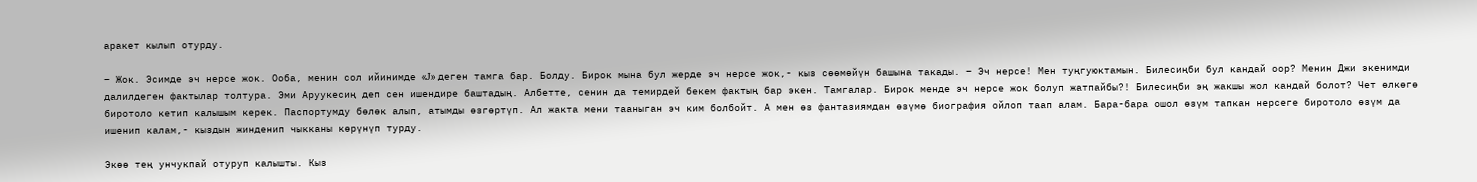аракет кылып отурду.

– Жок. Эсимде эч нерсе жок. Ооба, менин сол ийинимде «J» деген тамга бар. Болду. Бирок мына бул жерде эч нерсе жок,- кыз сөөмөйүн башына такады. – Эч нерсе! Мен туңгуюктамын. Билесиңби бул кандай оор? Менин Джи экенимди далилдеген фактылар толтура. Эми Аруукесиң деп сен ишендире баштадың. Албетте, сенин да темирдей бекем фактың бар экен. Тамгалар. Бирок менде эч нерсе жок болуп жатпайбы?! Билесиңби эң жакшы жол кандай болот? Чет өлкөгө биротоло кетип калышым керек. Паспортумду бөлөк алып, атымды өзгөртүп. Ал жакта мени тааныган эч ким болбойт. А мен өз фантазиямдан өзүмө биография ойлоп таап алам. Бара-бара ошол өзүм тапкан нерсеге биротоло өзүм да ишенип калам,- кыздын жинденип чыкканы көрүнүп турду.

Экөө тең унчукпай отуруп калышты. Кыз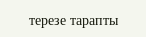терезе тарапты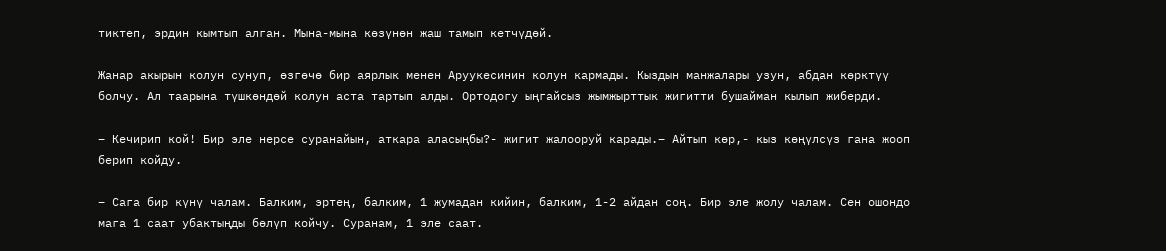тиктеп, эрдин кымтып алган. Мына-мына көзүнөн жаш тамып кетчүдөй.

Жанар акырын колун сунуп, өзгөчө бир аярлык менен Аруукесинин колун кармады. Кыздын манжалары узун, абдан көрктүү болчу. Ал таарына түшкөндөй колун аста тартып алды. Ортодогу ыңгайсыз жымжырттык жигитти бушайман кылып жиберди.

– Кечирип кой! Бир эле нерсе суранайын, аткара аласыңбы?- жигит жалооруй карады.– Айтып көр,- кыз көңүлсүз гана жооп берип койду.

– Сага бир күнү чалам. Балким, эртең, балким, 1 жумадан кийин, балким, 1-2 айдан соң. Бир эле жолу чалам. Сен ошондо мага 1 саат убактыңды бөлүп койчу. Суранам, 1 эле саат.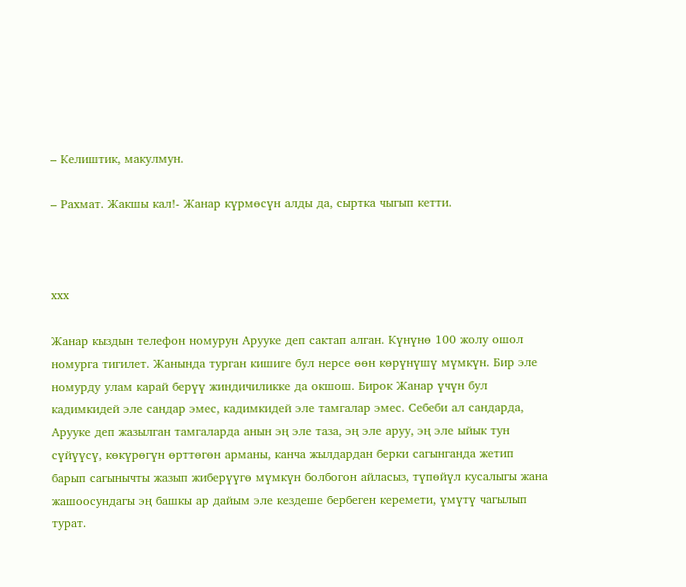– Келиштик, макулмун.

– Рахмат. Жакшы кал!- Жанар күрмөсүн алды да, сыртка чыгып кетти.



ххх

Жанар кыздын телефон номурун Арууке деп сактап алган. Күнүнө 100 жолу ошол номурга тигилет. Жанында турган кишиге бул нерсе өөн көрүнүшү мүмкүн. Бир эле номурду улам карай берүү жиндичиликке да окшош. Бирок Жанар үчүн бул кадимкидей эле сандар эмес, кадимкидей эле тамгалар эмес. Себеби ал сандарда, Арууке деп жазылган тамгаларда анын эң эле таза, эң эле аруу, эң эле ыйык тун сүйүүсү, көкүрөгүн өрттөгөн арманы, канча жылдардан берки сагынганда жетип барып сагынычты жазып жиберүүгө мүмкүн болбогон айласыз, түпөйүл кусалыгы жана жашоосундагы эң башкы ар дайым эле кездеше бербеген керемети, үмүтү чагылып турат.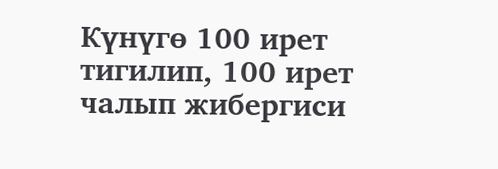Күнүгө 100 ирет тигилип, 100 ирет чалып жибергиси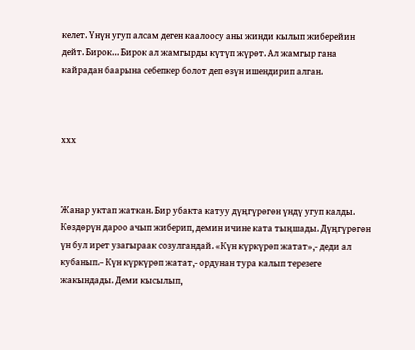келет. Үнүн угуп алсам деген каалоосу аны жинди кылып жиберейин дейт. Бирок… Бирок ал жамгырды күтүп жүрөт. Ал жамгыр гана кайрадан баарына себепкер болот деп өзүн ишендирип алган.



ххх



Жанар уктап жаткан. Бир убакта катуу дүңгүрөгөн үндү угуп калды. Көздөрүн дароо ачып жиберип, демин ичине ката тыңшады. Дүңгүрөгөн үн бул ирет узагыраак созулгандай. «Күн күркүрөп жатат»,- деди ал кубанып.– Күн күркүрөп жатат,- ордунан тура калып терезеге жакындады. Деми кысылып,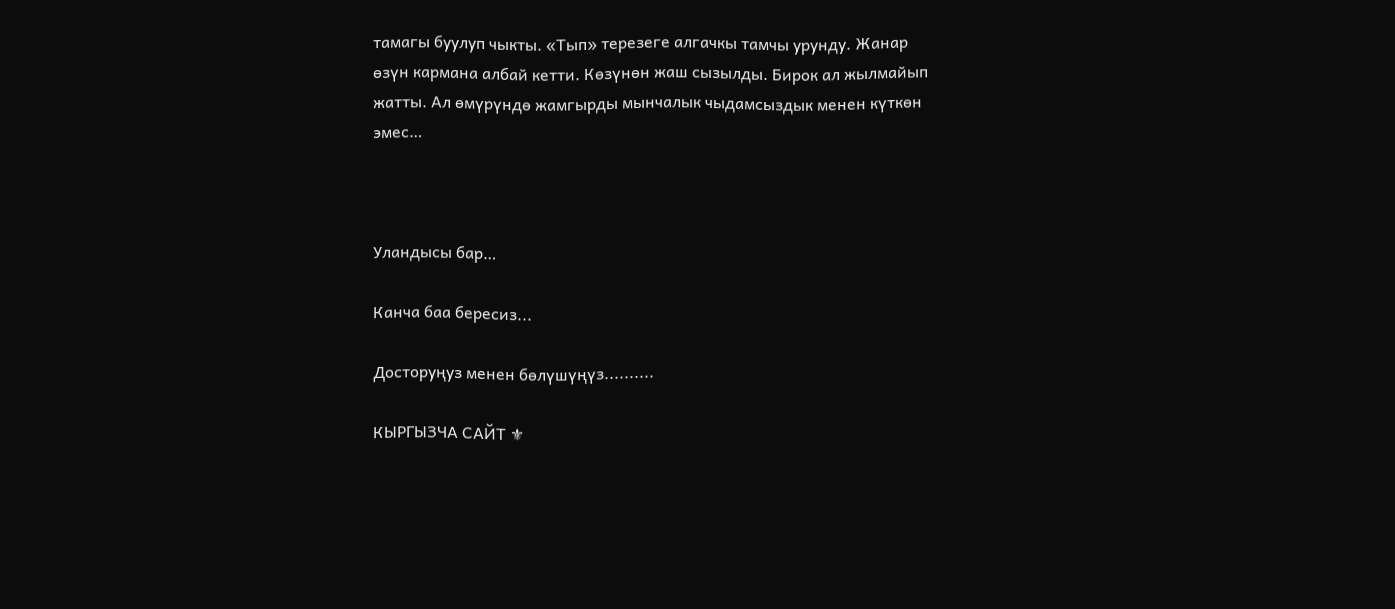тамагы буулуп чыкты. «Тып» терезеге алгачкы тамчы урунду. Жанар өзүн кармана албай кетти. Көзүнөн жаш сызылды. Бирок ал жылмайып жатты. Ал өмүрүндө жамгырды мынчалык чыдамсыздык менен күткөн эмес…



Уландысы бар…

Канча баа бересиз...

Досторуңуз менен бөлүшүңүз..........

КЫРГЫЗЧА САЙТ ⚜